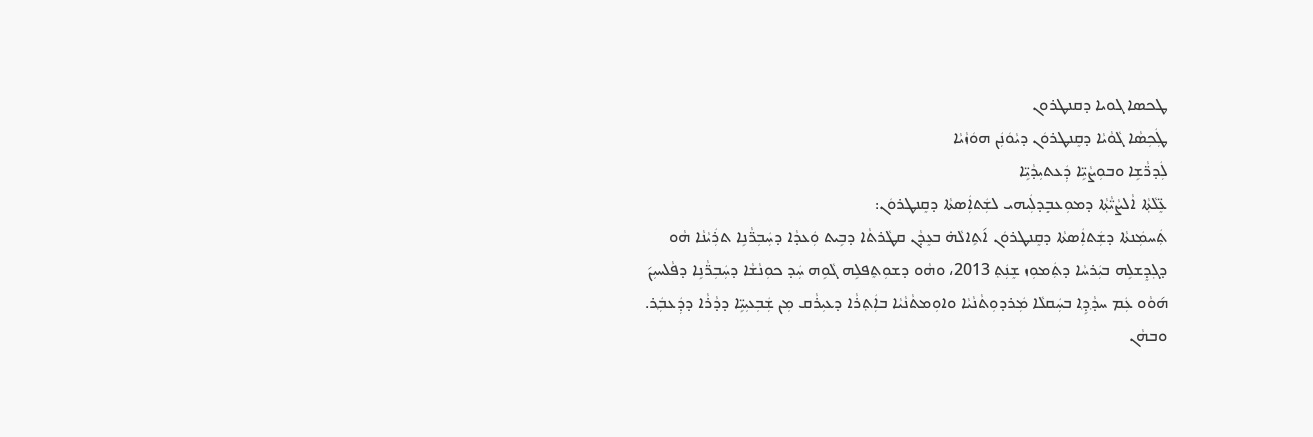ܛܟܣܐ ܓܘܝܐ ܕܩܢܛܪܘܢ
ܛܲܟܼܣܵܐ ܓܵܘܵܝܵܐ ܕܩܸܢܛܪܘܿܢ ܕܝܵܘܿܢܲܢ ܗܘܿܙܵܝܵܐ
ܠܲܕܪ̈ܵܫܹܐ ܘܒܘܼܨܵܝܹ̈ܐ ܕܲܥܬܝܼܕܵܝܹ̈ܐ
ܥܸ̈ܠܵܬ݂ܵܐ ܐܵܠܨܵܝ̈ܵܬ݂ܵܐ ܕܡܘܼܥܒܼܸܕܠܲܝܗܝ ܠܫܲܬܐܲܣܬܵܐ ܕܩܸܢܛܪܘܿܢ:
ܬܲܚܡܲܢܬܵܐ ܕܫܲܬܐܲܣܬܵܐ ܕܩܸܢܛܪܘܿܢ ܐ݇ܬܹܐܠܵܗ̇ ܒܥܸܕܵܢ ܩܛܵܪܬܵܐ ܕܒܹܝܬ ܘܲܥܕܵܐ ܕܚܲܒܼܪ̈ܵܢܹܐ ܬܪܲܝܵܢܵܐ ܗܵܘ ܕܓ݂ܕܸܫܠܹܗ ܒܝܲܪܚܵܐ ܕܬܲܡܘܼܙ ܫܸܢܲܬ݂ 2013، ܘܗܵܘ ܕܫܘܼܬܸܦܠܹܗ ܓܵܘܹܗ ܚܲܕ ܟܘܼܢܵܫܵܐ ܕܚܲܒܼܪ̈ܵܢܹܐ ܕܦܵܠܚܝܼܢ݇ ܗ݇ܘܵܘ ܥܲܡ ܚܕ݂ܵܕ݂ܹܐ ܒܚܲܩܠܵܐ ܡܲܪܕܘܼܬܵܢܵܝܵܐ ܘܐܘܼܡܬܵܢܵܝܵܐ ܒܐܲܬ݂ܪܵܐ ܕܥܝܼܪܵܩ ܡܼܢ ܫܲܒܼܥܝܼܝܹ̈ܐ ܕܕܵܪܵܐ ܕܕܲܥܒ݂ܲܪ.
ܘܒܗܵܢ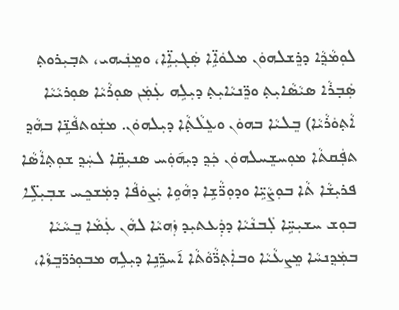ܠܘܼܡܵܕ݂ܵܐ ܕܪܸܫܠܗܘܿܢ ܡܠܘܿܐܹ̈ܐ ܣܲܓܝܼܐܹ̈ܐ، ܘܡܸܢܲܝܗܝ، ܬܒ݂ܝܼܪܘܬ݂ ܣܲܒ݂ܪܵܐ ܣܝܵܣܵܐܝܼܬ݂ ܘܪܸ̈ܢܝܵܐܝܼܬ݂ ܕܝܼܠܹܗ ܥܲܡܲܢ ܣܘܼܪܵܝܵܐ ܣܘܼܪܝܵܝܵܐ ܐܵܬ݂ܘܿܪܵܝܵܐ) ܒܸܠܝܵܐ ܒܗܘܿܢ ܘܥܸܠܵܬ݂ܵܐ ܕܝܼܠܗܘܿܢ. ܡܫܲܘܬܦܵܢܹ̈ܐ ܒܗܵܕ݂ ܬܦܲܩܬܵܐ ܡܘܼܚܫܸܚܠܗܘܿܢ ܟܲܕ݂ ܕܝܼܗ݇ܘܲܚ ܣܢܝܼܩܹ̈ܐ ܠܚܲܕ݂ ܫܘܼܬ݂ܐܵܣܵܐ ܦܪܝܼܫܵܐ ܬܵܐ ܒܘܼܨܵܝܹ̈ܐ ܘܕܘܼܪ̈ܵܫܹܐ ܕܗܵܘܹܐ ܝܲܨܘܿܦܵܐ ܕܡܲܫܟܸܚ ܫܒܼܝܼܠܹ̈ܐ ܒܘܼܫ ܚܫܝܼܚܹ̈ܐ ܠܲܒܢܵܝܵܐ ܕܕܲܥܬܝܼܕ ܙܲܗܝܵܐ ܠܗܵܢ ܥܲܡܵܐ ܒܸܚܵܝܵܐ ܒܡܲܕ݂ܢܚܵܐ ܡܸܨܥܵܝܵܐ ܘܒܐܲܬ݂ܪ̈ܵܘܵܬܵܐ ܐ݇ܚܪܹ̈ܢܹܐ ܕܝܼܠܹܗ ܡܒܘܼܪܪ̈ܒܸܙܵܐ،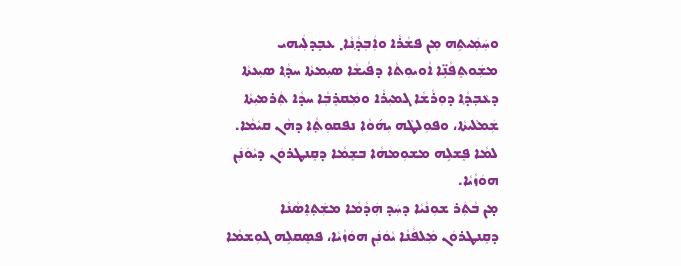ܘܚܲܡܲܝܬܹܗ ܡܼܢ ܦܫܵܪܵܐ ܘܐܲܒܼܕ݂ܵܢܵܐ܂ ܥܒܼܸܕܠܲܝܗܝ ܡܫܲܘܬܸܦܵܢܹ̈ܐ ܐܵܘܝܘܼܬܵܐ ܕܦܵܝܫܵܐ ܣܝܼܡܬܵܐ ܚܕ݂ܵܐ ܣܝܼܥܬܵܐ ܕܥܵܒ݂ܕ݂ܵܐ ܕܘܼܪܵܫܵܐ ܓܡܝܼܪܵܐ ܘܡܲܩܪܸܒܼܵܐ ܚܕܵܐ ܬܲܪܡܝܼܬܵܐ ܫܲܡܠܵܝܬܵܐ، ܘܦܘܼܠܛܵܗ ܝܼܗ݇ܘܵܐ ܢܦܩܘܼܬ݂ܵܐ ܕܗܵܢ ܩܝܵܡܵܐ.
ܠܡܵܐ ܦܸܫܠܹܗ ܡܫܘܼܡܗܵܐ ܒܫܸܡܵܐ ܕܩܸܢܛܪܘܿܢ ܕܝܵܘܿܢܲܢ ܗܘܿܙܵܝܵܐ.
ܡ̣ܢ ܒܵܬܲܪ ܫܘܼܢܵܝܵܐ ܕܚܲܕ ܗܲܕܵܡܵܐ ܡܫܲܬ݂ܐܸܣܵܢܵܐ ܕܩܸܢܛܪܘܿܢ ܡܲܠܦܵܢܵܐ ܝܵܘܿܢܲܢ ܗܘܿܙܵܝܵܐ، ܦܣܸܩܠܹܗ ܓܘܼܫܡܵܐ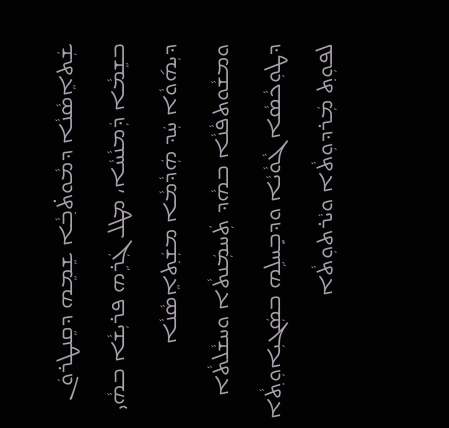ܫܲܬܐܸܣܵܢܵܐ ܕܡܵܘܬ̇ܒ݂ܵܐ ܫܸܡܸܗ ܕܩܸܢܛܪܘܿܢ ܒܫܸܡܵܐ ܕܲܡܢܵܚܵܐ، ܡܛܠ ܓܲܪܹܗ ܦܪܝܼܫܵܐ ܒܗܵܝ ܕܝܼܗ݇ܘܵܐ ܚܲܕ ܗܲܕܵܡܵܐ ܡܫܲܬ݂ܐܸܣܵܢܵܐ ܘܡܫܵܘܬܦܵܢܵܐ ܒܗܵܕ ܬܲܚܡܲܢܬܵܐ ܘܚܫܵܠܬܵܐ ܕܛܘܼܟܵܣܵܐ ܓܵܘܵܝܵܐ ܘܕܒܼܸܚܠܹܗ ܒܣܲܓܝܼܐܘܼܬ݂ܵܐ ܠܦܘܼܬ݂ ܡܲܪܕܘܼܬܵܐ ܘܝܵܪܬܘܼܬܵܐ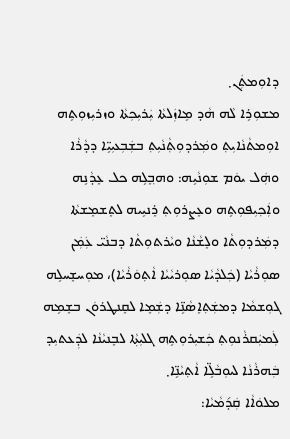ܕܐܘܼܡܬܲܢ܂
ܡܫܘܼܪܹܐ ܠܵܗ ܗܵܕ ܡܹܐܙܲܠܬܵܐ ܝܲܪܝܼܟܼܬܵܐ ܘܙܪܝܼܙܘܼܬܹܗ ܐܘܼܡܬܵܢܵܐܝܼܬ݂ ܘܡܲܪܕܘܼܬ݂ܵܢܵܝܼܬ݂ ܒܫܲܒܼܥܝܼܝܹ̈ܐ ܕܕܵܪܵܐ ܘܗܲܠ ܝܘܿܡ ܫܘܼܢܵܝܹܗ: ܘܗܒ݂ܸܠܹܗ ܟܠ ܥܸܕܵܢܹܗ ܘܐܲܟ݂ܝܼܦܘܼܬܹܗ ܘܥܸܨܪܘܼܬ݂ ܪܸܢܝܹܝܗ ܠܬܸܫܡܸܫܬܵܐ ܕܡܲܪܕܘܼܬܵܐ ܘܠܸܫܵܢܵܐ ܘܝܵܪܬܘܼܬܵܐ ܕܒܢܵܝ̈ ܥܲܡܲܢ ܣܘܼܪܵܝܵܐ (ܟܲܠܕܵܝܵܐ ܣܘܼܪܝܵܝܵܐ ܐܵܬ݂ܘܿܪܵܝܵܐ)، ܡܘܼܚܫܸܚܠܹܗ ܓܘܼܫܡܵܐ ܕܡܫܲܬ݂ܐܸܣܵܢܹ̈ܐ ܕܫܲܡܸܐ ܠܩܸܢܛܪܘܿܢ ܒܫܸܡܹܗ ܠܲܡܝܲܩܪܵܢܘܼܬ݂ ܟܲܫܝܼܪܘܼܬ݂ܹܗ ܓܠܝܼܬ݂ܵܐ ܠܒܸܢܝܵܢܵܐ ܠܕܲܥܬܝܼܕ ܒܲܗܪܵܢܵܐ ܠܝܘܼܒܵܠܹ̈ܐ ܐܵܬ݂ܝܵܢܹ̈ܐ܂
ܡܠܘܿܐܵܐ ܩܲܕ݇ܡܵܝܵܐ: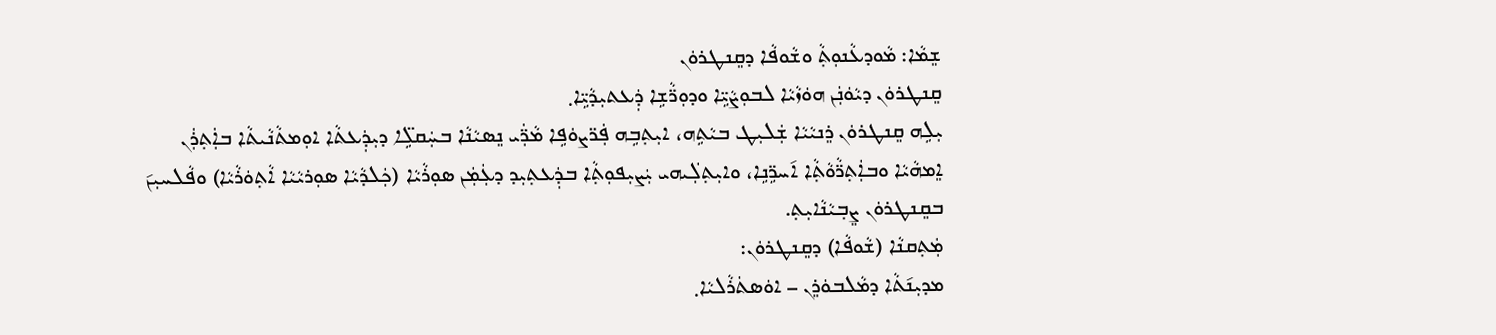ܫܸܡܵܐ: ܡܵܘܕܥܵܢܘܼܬ݂ܵ ܘܫܵܘܦܵܐ ܕܩܸܢܛܪܘܿܢ
ܩܸܢܛܪܘܿܢ ܕܝܵܘܿܢܲܢ ܗܘܿܙܵܝܵܐ ܠܒܘܼܨܵܝܹ̈ܐ ܘܕܘܼܪ̈ܵܫܹܐ ܕܲܥܬܝܼܕܵܝܹ̈ܐ܂
ܝܼܠܹܗ ܩܸܢܛܪܘܿܢ ܪܸܢܝܵܝܵܐ ܫܲܠܝܼܛ ܒܝܵܬܹܗ، ܐܝܼܬ݂ܒܹܗ ܦܲܪ̈ܨܘܿܦܹܐ ܡܵܪ̈ܲܝ ܢܸܣܝܵܢܵܐ ܒܚܲܩܠܹ̈ܐ ܕܝܼܕܲܥܬܵܐ ܐܘܼܡܬܵܢܵܝܬܵܐ ܒܐܲܬ݂ܪܲܢ ܐܸܡܗܵܝܵܐ ܘܒܐܲܬ݂ܪ̈ܵܘܵܬ݂ܵܐ ܐ݇ܚܪܹ̈ܢܹܐ، ܘܐܝܼܬ݂ܠܲܝܗܝ ܝܲܨܝܼܦܘܼܬ݂ܵܐ ܒܕܲܥܬ݂ܝܼܕ ܕܥܲܡܲܢ ܣܘܼܪܵܝܵܐ (ܟܲܠܕܵܝܵܐ ܣܘܼܪܝܵܝܵܐ ܐܵܬ݂ܘܿܪܵܝܵܐ) ܘܦܵܠܚܝܼܢ݇ ܒܩܸܢܛܪܘܿܢ ܨܸܒ݂ܝܵܢܵܐܝܼܬ݂.
ܡܲܬ݂ܩܢܵܐ (ܫܵܘܦܵܐ) ܕܩܸܢܛܪܘܿܢ:
ܡܕܝܼܢ݇ܬܵܐ ܕܡܵܠܒܘܿܪܸܢ – ܐܘܿܣܬܿܪܵܠܝܵܐ܂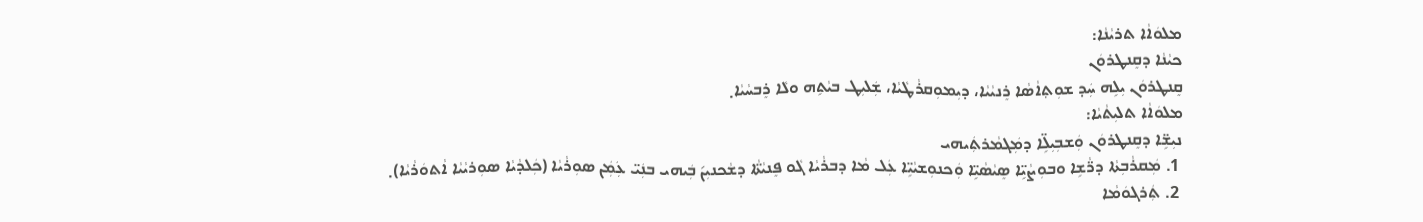ܡܠܘܿܐܵܐ ܬܪܝܵܢܵܐ:
ܟܝܵܢܵܐ ܕܩܸܢܛܪܘܿܢ
ܩܸܢܛܪܘܿܢ ܝܼܠܹܗ ܚܲܕ ܫܘܼܬ݂ܐܵܣܵܐ ܪܸܢܝܵܝܵܐ، ܕܝܼܡܘܼܩܪܵܛܵܝܵܐ، ܫܲܠܝܼܛ ܒܝܵܬܹܗ ܘܠܵܐ ܪܸܒܚܵܝܵܐ܂
ܡܠܘܿܐܵܐ ܬܠܝܼܬܵܝܵܐ:
ܢܝܼܫܹ̈ܐ ܕܩܸܢܛܪܘܿܢ ܘܲܫܒܼܝܼܠܹ̈ܐ ܕܡܲܓܡܵܪܬܲܝܗܝ
 1. ܡܲܩܪܵܒܼܬܵܐ ܕܪ̈ܵܫܹܐ ܘܒܘܼܨܵܝܹ̈ܐ ܣܸܝܵܣܵܝܹ̈ܐ ܘܲܟܢܘܼܫܝܵܝܹ̈ܐ ܥܲܠ ܡܵܐ ܕܒܪܵܝܵܐ ܓܵܘ ܦܸܢܝܵܬ̈ܵܐ ܕܫܵܟܢܝܼܢ݇ ܒܲܝܗܝ ܒܢܲܝ̈ ܥܲܡܲܢ ܣܘܼܪܵܝܵܐ (ܟܲܠܕܵܝܵܐ ܣܘܼܪܝܵܝܵܐ ܐܵܬܘܿܪܵܝܵܐ)܂
 2. ܬܲܪܓܘܿܡܵܐ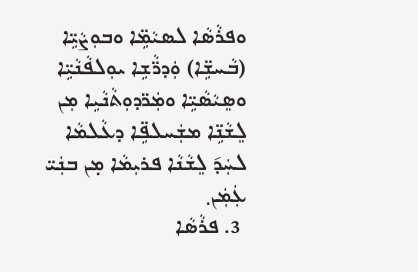ܘܦܪܵܣܵܐ ܠܣܝܵܡܹ̈ܐ ܘܒܘܼܨܵܝܹ̈ܐ (ܒܵܚܫܹ̈ܐ) ܘܲܕܪ̈ܵܫܹܐ ܝܘܼܠܦܵܢܵܝܹ̈ܐ ܘܣܸܝܵܣܵܝܹ̈ܐ ܘܡܲܪ̈ܕܘܼܬܵܢܵܝܹܐ ܡܼܢ ܠܸܫܵܢܹ̈ܐ ܡܫܲܚܠܦܹ̈ܐ ܕܥܵܠܡܵܐ ܠܚܲܕ݇ ܠܸܫܵܢܵܐ ܦܪܝܼܡܵܐ ܡ̣ܢ ܒܢܲܝ̈ ܥܲܡܲܢ܂
 3. ܦܪܵܣܵܐ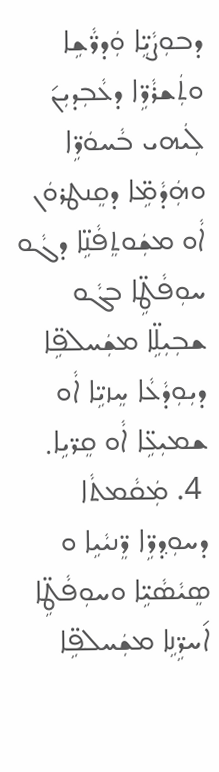ܕܒܘܼܨܵܝܹ̈ܐ ܘܲܕܪ̈ܵܫܹܐ ܘܬܲܫܪܵܪܹ̈ܐ ܕܥܵܒܼܕܝܼܢ݇ ܠܲܝܗܝ ܒܵܚܘܿܪܹ̈ܐ ܘܗܲܕܵܡܹ̈ܐ ܕܩܸܢܛܪܘܿܢ ܐܵܘ ܡܫܲܘܬܸܦܵܢܹ̈ܐ ܕܓܵܘ ܚܘܼܦܵܛܹ̈ܐ ܒܓܵܘ ܫܒܼܝܼܠܹ̈ܐ ܡܫܲܚܠܦܹ̈ܐ ܕܝܼܘܼܕܵܥܵܐ ܚܸܙܝܹ̈ܐ ܐܵܘ ܫܡܝܼܥܹ̈ܐ ܐܵܘ ܩܸܪ̈ܝܹܐ܂
 4. ܡܲܩܵܡܬܵܐ ܕܚܘܼܕ݂ܪܹ̈ܐ ܪܸ̈ܢܝܵܝܹܐ ܘ ܣܸܝܵܣܵܝܹ̈ܐ ܘܚܘܼܦܵܛܹ̈ܐ ܐ݇ܚܪܹ̈ܢܹܐ ܡܫܲܚܠܦܹ̈ܐ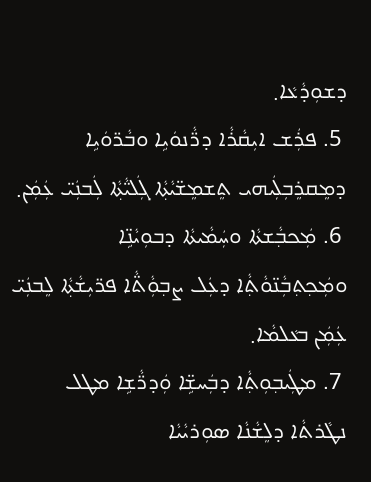ܕܫܘܼܕܵܥܵܐ܂
 5. ܦܪܲܫ ܐܝܼܩܵܪܵܐ ܕܪ̈ܵܢܘܿܝܹܐ ܘܒܵܪ̈ܘܿܝܹܐ ܕܡܸܩܪܸܒܼܠܲܝܗܝ ܬܸܫܡܸܫ̈ܝܵܬ݂ܵܐ ܓܲܠܝ̈ܵܬ݂ܵܐ ܠܲܒܢܲܝ̈ ܥܲܡܲܢ܂
 6. ܡܲܟܒ݂ܵܫܬܵܐ ܘܚܲܡܵܝܬܵܐ ܕܒܘܼܝܵܢܹ̈ܐ ܘܡܲܟ݂ܬ݂ܒܼܵܢ̈ܘܵܬ݂ܵܐ ܕܥܲܠ ܨܒ݂ܘܼܵܬ̈ܵܐ ܦܪ̈ܝܼܫܵܬ݂ܵܐ ܠܸܒܢܲܝ̈ ܥܲܡܲܢ ܒܥܵܠܡܵܐ܂
 7. ܡܛܲܝܒ݂ܘܼܬ݂ܵܐ ܕܒܲܚܫܹ̈ܐ ܘܲܕܪ̈ܵܫܹܐ ܡܛܠ ܢܛܵܪܬܵܐ ܕܠܸܫܵܢܵܐ ܣܘܼܪܝܵܝܵܐ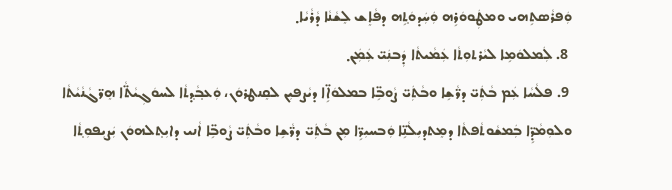ܘܲܦܪܵܣܬܹܗܝ ܘܡܛܲܘܘܿܪܹܗ ܘܲܚܲܕܘܿܬ݂ܹܗ ܕܦܵܐܸܫ ܠܸܫܵܢܵܐ ܕܵܪܵܝܵܐ܂
 8. ܠܲܡܠܘܿܡܹܐ ܠܝܵܪܬܘܼܬܵܐ ܥܲܡܵܝܬܵܐ ܕܲܒܢܲܝ̈ ܥܲܡܲܢ܂
 9. ܦܠܵܚܵܐ ܥܲܡ ܒܵܬܲܝ̈ ܕܪ̈ܵܫܹܐ ܘܒܵܬܲܝ̈ ܨܵܘܒܹ̈ܐ ܒܡܠܘܿܐܹ̈ܐ ܕܝܵܨܦܝܼܢ ܠܩܸܢܛܪܘܿܢ، ܘܲܥܒ݂ܵܕ݂ܬܵܐ ܠܚܘܿܓܼܝܵܬ̈ܵܐ ܗܸܪ̈ܓܵܢܵܝܵܬܵܐ ܘܠܘܼܡܵܕܹ̈ܐ ܒܲܡܫܵܘܬܵܦܬܵܐ ܕܡܸܬܕܝܼܠܵܢܹ̈ܐ ܘܲܒܚܝܼܪܹ̈ܐ ܡܼܢ ܒܵܬܲܝ̈ ܕܪ̈ܵܫܹܐ ܘܒܵܬܲܝ̈ ܨܵܘܒܹ̈ܐ ܐܵܢܝ ܕܐܝܼܬ݂ܠܗܘܿܢ ܝܲܨܝܼܦܘܼܬ݂ܵܐ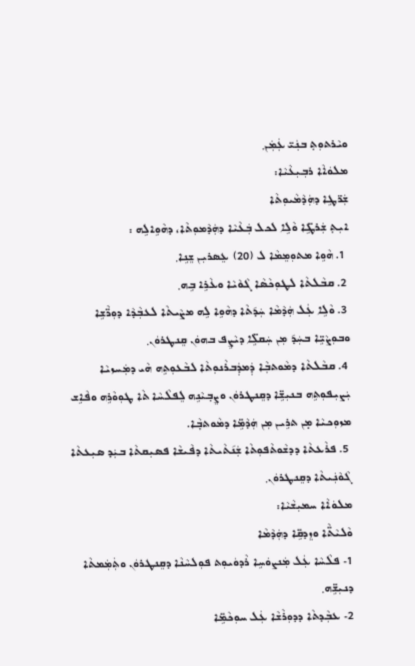ܘܝܵܪܬܘܼܬ݂ ܒܢܲܝ̈ ܥܲܡܲܢ܂
ܡܠܘܿܐܵܐ ܪܒܼܝܼܥܵܝܵܐ:
ܫܲܪ̈ܛܹܐ ܕܗܲܕܵܡܵܝܘܼܬܵܐ
ܐܝܼܬ݂ ܫܲܪܛܹ̈ܐ ܘܵܠܹܐ ܠܟܠ ܒܲܥܵܝܵܐ ܕܗܲܕܵܡܘܼܬܵܐ، ܕܗܵܘܹܐܠܹܗ :
 1. ܗܵܘܹܐ ܡܬܘܼܡܸܡܵܐ ܠ (20) ܥܸܣܪܝܼܢ ܫܸܢܹܐ܂
 2. ܩܒܵܠܬܵܐ ܠܛܘܼܟܵܣܵܐ ܓܵܘܵܝܵܐ ܘܥܵܪܹܐ ܒܹܗ܂
 3. ܘܵܠܹܐ ܥܲܠ ܗܲܕܵܡܵܐ ܚܲܕ݇ܬܵܐ ܕܗܵܘܹܐ ܠܹܗ ܡܨܵܝܬܵܐ ܠܥܒܼܵܕܵܐ ܕܘܼܪ̈ܵܫܹܐ ܘܒܘܼܨܵܝܹ̈ܐ ܒܚܲܕ݇ ܡܼܢ ܚܲܩܠܹ̈ܐ ܕܝܵܨܹܦ ܒܗܘܿܢ ܩܸܢܛܪܘܿܢ܂
 4. ܩܒܵܠܬܵܐ ܕܡܵܘܬܒܼܵܐ ܕܲܡܕܲܒܪܵܢܘܼܬܵܐ ܠܒܵܥܘܼܬܹܗ ܗܵܝ ܕܡܲܚܙܝܵܐ ܝܲܨܝܼܦܘܼܬܹܗ ܒܢܝܼܫܹ̈ܐ ܕܩܸܢܛܪܘܿܢ ܘܨܸܒ݂ܝܵܢܹܗ ܠܸܦܠܵܚܵܐ ܬܵܐ ܛܘܼܘܵܪܹܗ ܘܦܵܐܹܫ ܡܙܘܼܟܝܵܐ ܡ̣ܢ ܬܪܹܝܢ ܡܼܢ ܗܲܕܵܡܹ̈ܐ ܕܡܵܘܬܒ݂ܵܐ.
 5. ܦܪܵܥܬܵܐ ܕܕܫܵܘܬܵܦܘܼܬܵܐ ܫܲܢ݇ܬܵܝܬܵܐ ܕܦܵܝܫܵܐ ܦܣܝܼܩܬܵܐ ܒܝܲܕ ܣܝܼܥܬܵܐ ܓܵܘܵܢܲܝܬܵܐ ܕܩܸܢܛܪܘܿܢ܂
ܡܠܘܿܐܵܐ ܚܡܝܼܫܵܝܵܐ:
ܘܵܠܝܵܬ̈ܵܐ ܘܙܸܕܩܹ̈ܐ ܕܗܲܕܵܡܵܐ
1- ܦܠܵܚܵܐ ܥܲܠ ܡܲܢܨܘܿܚܹܐ ܪܵܕܘܿܝܘܼܬ ܦܘܼܠܚܵܢܵܐ ܕܩܸܢܛܪܘܿܢ ܘܬܲܡܲܡܬܵܐ ܕܢܝܼܫܹ̈ܗ܂
2- ܥܒܼܵܕܬܵܐ ܕܕܘܼܪܵܫܵܐ ܥܲܠ ܚܘܼܟܵܡܹ̈ܐ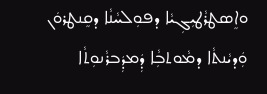ܘܐܸܣܛܪܵܛܝܼܓܼܝܵܐ ܕܦܘܼܠܚܵܢܵܐ ܕܩܸܢܛܪܘܿܢ ܘܲܕܝܵܢܬܵܐ ܕܡܵܘܬܒܼܵܐ ܕܲܡܕܲܒܪܵܢܘܼܬܵܐ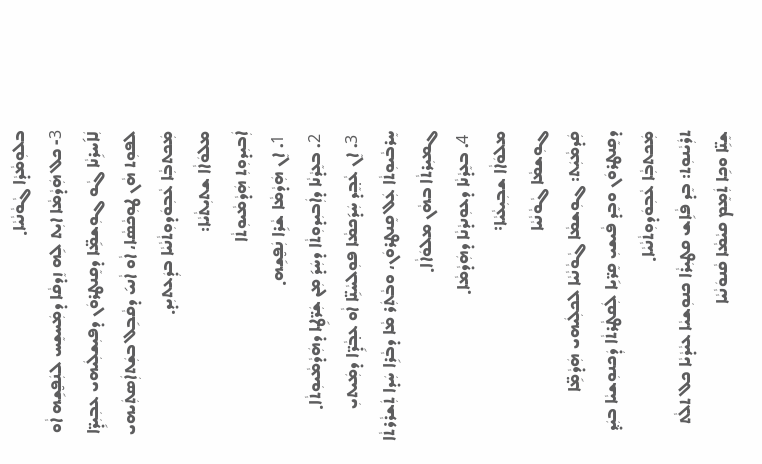ܒܠܘܼܡܵܕܵܐ ܓܵܘܵܢܵܝܵܐ܂
3- ܟܠ ܗܲܕܵܡܵܐ ܐܝܼܬ ܠܹܗ ܙܸܕܩܵܐ ܕܡܲܚܫܸܚ ܠܢܲܦ̮ܫܹܗ ܐܵܘ ܠܲܐ݇ܚܪܹܢܵܐ ܓܵܘ ܓܘܼܫܡܹ̈ܐ ܕܩܸܢܛܪܘܿܢ ܕܦܝܼܫܠܲܝܗܝ ܥܒܼܝܼܕܹ̈ܐ ܠܦܘܼܬ ܗܵܢ ܛܘܼܟܵܣܵܐ، ܐܵܘ ܐܵܢܝ݇ ܕܩܵܒܹܠ ܒܫܲܬܐܲܣܬܲܝܗܝ ܡܲܟܬܒܼܵܐ ܥܵܒܼܘܿܕܘܼܬܵܢܵܝܵܐ ܒܕܲܥܬܝܼܕ܂
ܡܠܘܿܐܵܐ ܫܬܝܼܬܵܝܵܐ:
ܐܲܒܝܼܕܘܼܬܼ ܗܲܕܵܡܵܝܘܼܬܵܐ
 1. ܐܸܢ ܗܲܕܵܡܵܐ ܫܵܪܹܐ ܢܲܦ̮ܫܹܗ܂
 2. ܒܥܸܕܵܢܵܐ ܕܐܲܒܝܼܕܘܼܬܵܐ ܕܚܲܕ݇ ܡܼܢ ܫܲܪ̈ܛܹܐ ܕܗܲܕܵܡܵܝܘܼܬܵܐ܂
 3. ܐܸܢ ܥܵܒ݂ܸܕ ܚܲܕ݇ܟܡܵܐ ܦܘܼܠܚܵܢܹ̈ܐ ܐܵܘ ܥܒ݂ܵܕܹ̈ܐ ܕܡܲܝܬܝܼ ܚܸܪܒܵܝܘܼܬܵܐ ܥܲܠ ܩܸܢܛܪܘܿܢ، ܘܒܵܬܲܪ ܡܵܐ ܕܒܵܪܹܐ ܚܲܕܐ ܬܲܫܪܵܪܬܵܐ ܓܡܝܼܪܬܵܐ ܒܗܵܢ ܡܠܘܿܐܵܐ܂
 4. ܒܥܸܕܵܢܵܐ ܕܥܘܼܢܕܵܢܵܐ ܕܗܲܕܵܡܵܐ܂
ܡܠܘܿܐܵܐ ܫܒܼܝܼܥܵܝܵܐ܃
ܓܘܼܫܡܵܐ ܓܵܘܵܢܵܝܵܐ
ܩܲܕܡܵܝܲܬ: ܓܘܼܫܡܵܐ ܓܵܘܵܢܵܝܵܐ ܠܟܠܲܝܗܝ ܗܲܕܵܡܹ̈ܐ ܕܩܸܢܛܪܘܿܢ ܘܒܸܕ ܦܵܝܫܝܼ ܩܸܪ̈ܝܹܐ ܠܲܩܛܵܪܬܵܐ ܕܲܟܢܘܼܫܝܵܐ ܒܝܲܕ݂ ܡܲܟܬܒܼܵܐ ܥܵܒܼܘܿܕܘܼܬܵܢܵܝܵܐ܂
ܬܪܲܝܵܢܘܼܬ: ܒܸܕ ܦܵܐܹܫ ܩܛܝܼܪܵܐ ܟܢܘܼܫܝܵܐ ܥܝܵܕܵܝܵܐ ܟܠ ܬܠܵܬ ܫܸܢܹ̈ܐ ܘܟܹܐ ܬܲܡܸܡ ܩܝܵܡܵܐ ܩܵܢܘܿܢܵܝܵܐ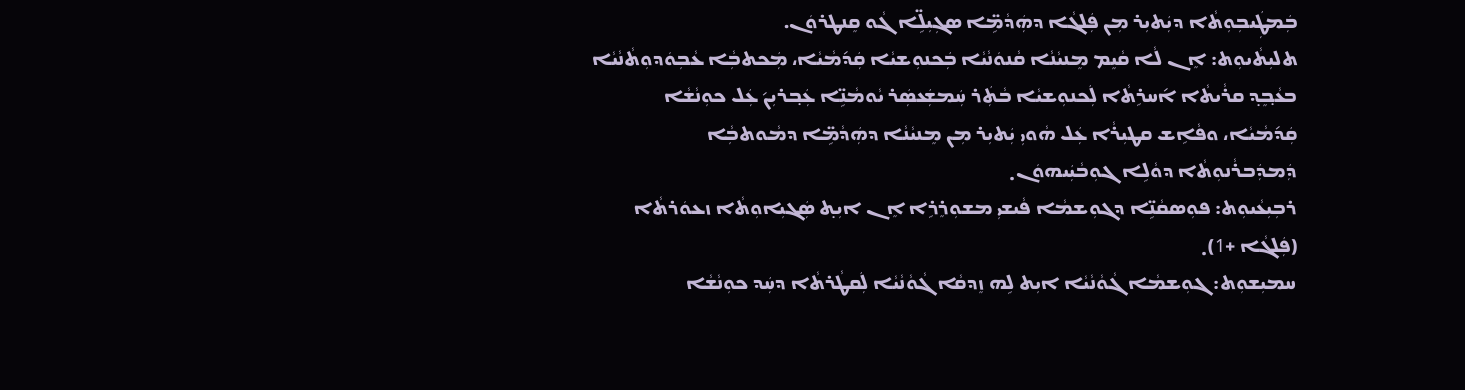ܒܲܡܛܲܝܒܼܘܼܬܵܐ ܕܝܲܬܝܼܪ ܡܼܢ ܦܲܠܓܵܐ ܕܗܲܕܵܡܹ̈ܐ ܣܓܼܝܼܠܹ̈ܐ ܓܵܘ ܩܸܢܛܪܘܿܢ.
ܬܠܝܼܬܵܝܘܼܬ: ܐܸܢ ܠܵܐ ܩܵܝܸܡ ܡܸܢܝܵܢܵܐ ܩܵܢܘܿܢܵܝܵܐ ܒܲܟܢܘܼܫܝܵܐ ܩܲܕ݇ܡܵܝܵܐ، ܡܲܟܬܒܼܵܐ ܥܵܒܼܘܿܕܘܼܬܵܢܵܝܵܐ ܒܥܵܒ݂ܸܕ݂ ܩܪܵܝܬܵܐ ܐ݇ܚܪܹܬܵܐ ܠܲܟܢܘܼܫܝܵܐ ܒܵܬܲܪ ܚܲܡܫܲܥܣܲܪ ܝܵܘܡܵܢܹ̈ܐ ܥܲܒ݂ܪܝܼܢ݇ ܥܲܠ ܟܘܼܢܵܫܵܐ ܩܲܕ݇ܡܵܝܵܐ، ܘܦܵܐܹܫ ܩܛܝܼܪܵܐ ܥܲܠ ܗܵܘܝܼ ܝܲܬܝܼܪ ܡܼܢ ܡܸܢܝܵܢܵܐ ܕܗܲܕܵܡܹ̈ܐ ܕܡܵܘܬܒܼܵܐ ܕܲܡܕܲܒܪܵܢܘܼܬܵܐ ܕܘܵܠܹܐ ܓܘܼܒܵܝܲܝܗܘܿܢ܂
ܪܒܼܝܼܥܵܝܘܼܬ: ܦܘܼܣܩܵܢܹ̈ܐ ܕܓܘܼܫܡܵܐ ܦܵܝܫܝܼ ܡܫܘܼܪܸܪܹܐ ܐܸܢ ܐܝܼܬ݂ ܣܲܓܝܼܐܘܼܬܵܐ ܙܥܘܿܪܬܵܐ (ܦܲܠܓܵܐ +1)܂
ܚܡܝܼܫܘܼܬ: ܓܘܼܫܡܵܐ ܓܵܘܵܢܵܝܵܐ ܐܝܼܬ ܠܹܗ ܙܸܕܩܵܐ ܓܵܘܵܢܵܝܵܐ ܠܲܩܛܵܪܬܵܐ ܕܚܲܕ ܟܘܼܢܵܫܵܐ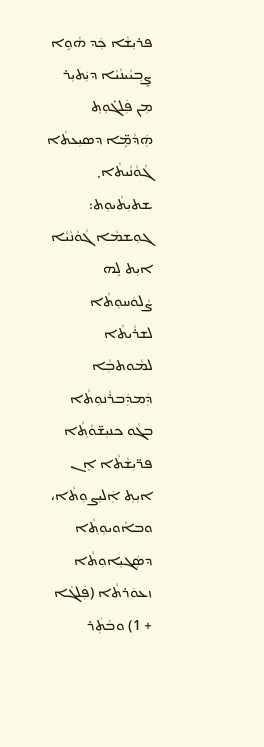ܦܪܝܼܫܵܐ ܟܲܕ ܗܵܘܹܐ ܨܸܒ݂ܝܵܝܢܵܝܵܐ ܕܝܲܬܝܼܪ ܡܼܢ ܦܲܠܓ̇ܘܼܬ݂ ܗܲܕܵܡܹ̈ܐ ܕܣܝܼܥܬܵܐ ܓܵܘܵܢܵܝܬܵܐ܂
ܫܬܝܼܬܵܝܘܼܬ: ܓܘܼܫܡܵܐ ܓܵܘܵܢܵܝܵܐ ܐܝܼܬ ܠܹܗ ܨܵܠܘܿܚܘܼܬܵܐ ܠܫܪܵܝܬܵܐ ܠܡܵܘܬܒܼܵܐ ܕܲܡܕܲܒܪܵܢܘܼܬܵܐ ܒܓܵܘ ܟܢܝܼܫ̈ܘܵܬ݂ܵܐ ܦܪ̈ܝܼܫܵܬܵܐ ܐܸܢ ܐܝܼܬ݂ ܐܲܠܝܼܨܘܼܬܵܐ، ܘܒܐܵܘܝܘܼܬ݂ܵܐ ܕܣܲܓܝܼܐܘܼܬܵܐ ܙܥܘܿܪܬܵܐ (ܦܲܠܓܵܐ + 1) ܘܒܵܬܲܪ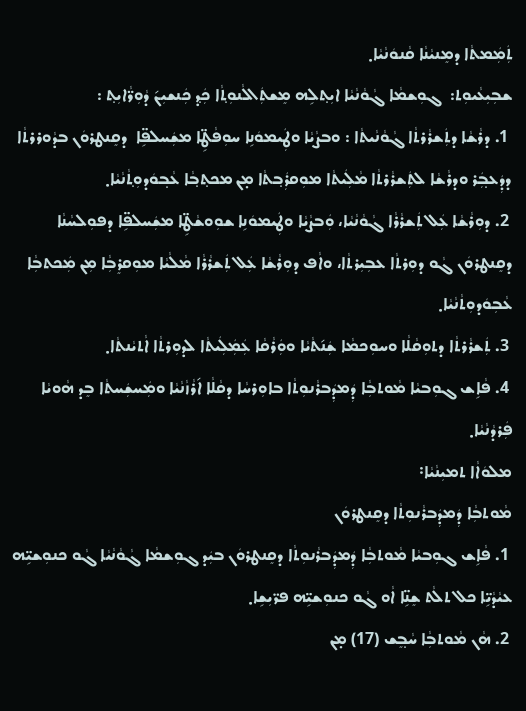ܬܲܡܲܡܬܵܐ ܕܡܸܢܝܵܢܵܐ ܩܵܢܘܿܢܵܝܵܐ܂
ܫܒܼܝܼܥܵܝܘܼܬ:  ܓܘܼܫܡܵܐ ܓܵܘܵܢܵܝܵܐ ܐܝܼܬ݂ܠܹܗ ܡܸܫܬܲܐܠܵܢܘܼܬ݂ܵܐ ܟܲܕ݂ ܟܲܢܫܝܼܢ݇ ܕܵܘܼܪ̈ܵܐܝܼܬ݂ :
 1. ܕܪܵܫܵܐ ܕܬܲܫܪܵܪܬܵܐ ܓܵܘܵܢܵܝܬܵܐ : ܘܒܨܵܝܵܐ ܘܛܲܝܡܘܿܢܹܐ ܚܘܼܦܵܛܹ̈ܐ ܡܫܲܚܠܦܹ̈ܐ  ܕܩܸܢܛܪܘܿܢ ܒܕܵܘܪܪܬܵܐ  ܕܕܲܥܒ݂ܲܪ ܘܕܪܵܫܵܐ ܠܬܲܫܪܵܪܬܵܐ ܡܵܠܲܝܬܵܐ ܡܘܼܩܪܲܒ݂ܬܵܐ ܡ̣ܢ ܡܟܬ݂ܒ݂ܵܐ ܥܵܒ݂ܘܿܕܘܼܬ݂ܵܢܵܝܵܐ܂
 2. ܕܘܼܪܵܫܵܐ ܥܲܠ ܬܲܫܪܵܪܵܐ ܓܵܘܵܢܵܝܵܐ، ܘܲܒܨܵܝܵܐ ܘܛܲܝܡܘܿܢܹܐ ܫܘܼܘܫܵܛܹ̈ܐ ܡܫܲܚܠܦܹ̈ܐ ܕܦܘܼܠܚܵܢܵܐ ܕܩܸܢܛܪܘܿܢ ܓܵܘ ܕܘܼܪܬܵܐ ܥܒܼܝܼܪܬܵܐ، ܘܐܵܦ ܕܘܼܪܵܫܵܐ ܥܲܠ ܬܲܫܪܵܪܵܐ ܡܵܠܵܝܵܐ ܡܘܼܩܪܸܒܼܵܐ ܡܼܢ ܡܲܟܬܒܼܵܐ ܥܵܒܼܘܿܕܘܼܬܵܢܵܝܵܐ܂
 3. ܬܲܫܪܵܪܬܵܐ ܕܬܘܼܩܵܠܵܐ ܘܚܘܼܟܡܵܐ ܫܲܢ݇ܬܵܝܵܐ ܘܘܲܪܵܩܵܐ ܥܲܡܲܠܲܝܬܵܐ ܠܕܘܼܪܬܵܐ ܐܵܬܝܵܢܬܵܐ܂
 4. ܦܵܐܹܫ ܓܘܼܒܝܵܐ ܡܵܘܬܒܼܵܐ ܕܲܡܕܲܒܪܵܢܘܼܬܵܐ ܒܐܘܼܪܚܵܐ ܕܩܵܠܵܐ ܐ݇ܪܵܙܵܢܵܝܵܐ ܘܡܲܚܫܲܚܬܵܐ ܒܸܕ ܗܵܘܝܵܐ ܦܲܪܕܵܢܵܝܵܐ܂
ܡܠܘܿܐܵܐ ܬܡܝܼܢܵܝܵܐ܃
ܡܵܘܬܒܼܵܐ ܕܲܡܕܲܒܪܵܢܘܼܬܵܐ ܕܩܸܢܛܪܘܿܢ
 1. ܦܵܐܹܫ ܓܘܼܒܝܵܐ ܡܵܘܬܒܼܵܐ ܕܲܡܕܲܒܪܵܢܘܼܬܵܐ ܕܩܸܢܛܪܘܿܢ ܒܝܲܕ ܓܘܼܫܡܵܐ ܓܵܘܵܢܵܝܵܐ ܓܵܘ ܟܢܘܼܫܝܹ̈ܗ ܥܝܵܕܵܝܹ̈ܐ ܟܠ ܬܠܵܬ ܫܸܢܹ̈ܐ ܐܵܘ ܓܵܘ ܟܢܘܼܫܝܹ̈ܗ ܦܪ̈ܝܼܫܹܐ܂
 2. ܗܵܢ ܡܵܘܬܒܼܵܐ ܚܵܒ݂ܸܫ (17) ܡ̣ܢ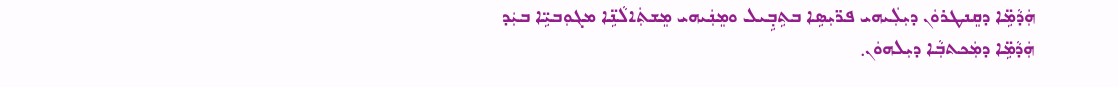ܗܲܕܵܡܹ̈ܐ ܕܩܸܢܛܪܘܿܢ ܕܝܼܠܲܝܗܝ ܦܪ̈ܝܼܣܹܐ ܒܬܹܒ݂ܹܝܠ ܘܡܸܢܲܝܗܝ ܡܸܫܬܲܐܠܵܢܹ̈ܐ ܡܓܘܼܒܝܹ̈ܐ ܒܝܲܕ ܗܲܕܵܡܹ̈ܐ ܕܡܲܟܬܒܼܵܐ ܕܝܼܠܗܘܿܢ܂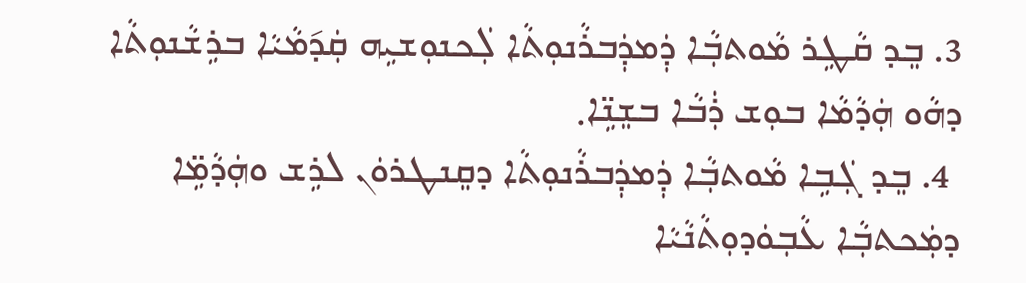3. ܒܸܕ ܩܵܛܹܪ ܡܵܘܬܒܼܵܐ ܕܲܡܕܲܒܪܵܢܘܼܬܵܐ ܠܲܟܢܘܼܫܝܹܗ ܩܲܕ݇ܡܵܝܵܐ ܒܪܹܫܵܢܘܼܬܵܐ ܕܗܵܘ ܗܲܕܵܡܵܐ ܒܘܼܫ ܪܲܒܵܐ ܒܫܸܢܹ̈ܐ܂
 4. ܒܸܕ ܓܲܒܹܐ ܡܵܘܬܒܼܵܐ ܕܲܡܕܲܒܪܵܢܘܼܬܵܐ ܕܩܸܢܛܪܘܿܢ ܠܪܹܫ ܘܗܲܕܵܡܹ̈ܐ ܕܡܲܟܬܒܼܵܐ ܥܵܒܼܘܿܕܘܼܬܵܢܵܝܵܐ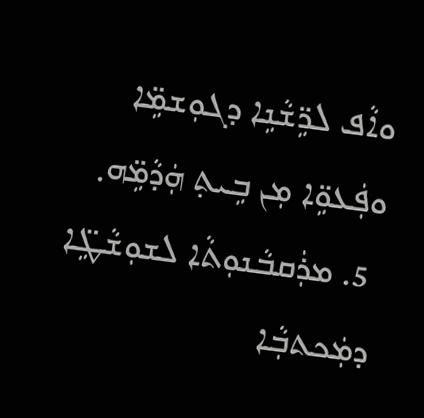ܘܐܵܦ ܠܪܹ̈ܫܵܢܹܐ ܕܓܘܼܫܡܹ̈ܐ ܘܦܲܥܘܹ̈ܐ ܡܼܢ ܒܹܝܬ݂ ܗܲܕܵܡܹ̈ܗ܂
 5. ܡܪܲܩܒܵܢܘܼܬܵܐ ܠܫܘܼܫܵܛܹ̈ܐ ܕܡܲܟܬܒܼܵܐ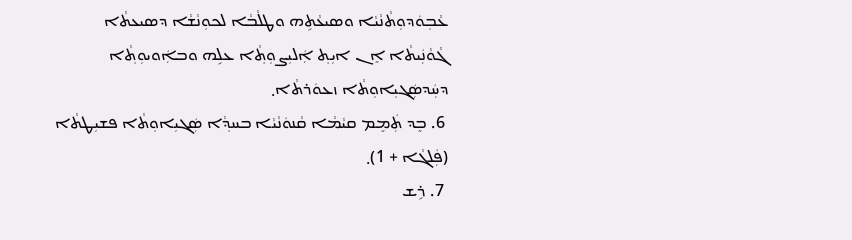ܥܵܒܼܘܿܕܘܼܬܵܢܵܝܵܐ ܘܣܝܥܵܬܹܗ ܘܛܠܵܒܵܐ ܠܟܘܼܢܵܫܵܐ ܕܣܝܥܬܵܐ ܓܵܘܵܢܲܝܬܵܐ ܐܸܢ ܐܝܼܬ݂ ܐܲܠܝܼܨܘܼܬ݂ܵܐ ܥܠܹܗ ܘܒܐܲܘܝܘܼܬ݂ܵܐ ܕܚܲܕܣܲܓܝܼܐܘܼܬܵܐ ܙܥܘܿܪܬܵܐ܂
 6. ܒܸܕ ܬܲܡܸܡ ܩܝܵܡܵܐ ܩܵܢܘܿܢܵܝܵܐ ܒܚܕ݂ܵܐ ܣܲܓܝܼܐܘܼܬܵܐ ܦܫܝܼܛܬܵܐ (ܦܲܠܓܵܐ + 1)܂
 7. ܪܹܫ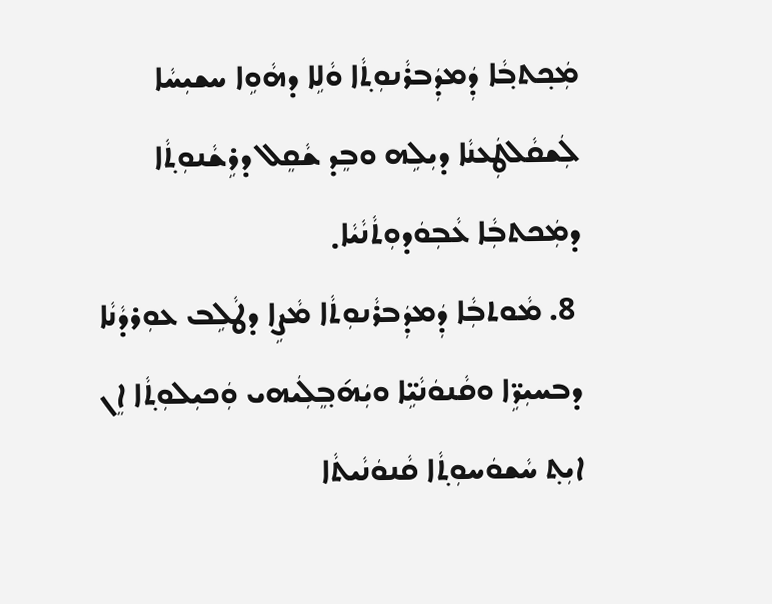ܡܲܟ݂ܬܒ݂ܵܐ ܕܲܡܕܲܒܪܵܢܘܼܬ݂ܵܐ ܘܵܠܹܐ ܕܗܵܘܹܐ ܚܫܝܼܚܵܐ ܠܲܫܩܵܠܛܲܥܢܵܐ ܕܝܼܠܹܗ ܘܒܸܕ ܫܵܩܸܠ ܕܪܹܫܵܢܘܼܬ݂ܵܐ ܕܡܲܟܬܒܼܵܐ ܥܵܒܼܘܿܕܘܼܬܵܢܵܝܵܐ܂
 8. ܡܵܘܬܒܼܵܐ ܕܲܡܕܲܒܪܵܢܘܼܬܵܐ ܡܵܨܹܐ ܕܛܵܠܹܒ ܥܘܼܪܕܵܢܵܐ ܕܒܚܝܼܪܹ̈ܐ ܘܩܵܢܘܿܢܵܝܹ̈ܐ ܘܝܲܗ݇ܒ݂ܸܠܲܝܗܝ ܘܲܟܝܼܠܘܼܬ݂ܵܐ ܐܸܢ ܐܝܼܬ݂ ܚܵܫܘܿܚܘܼܬ݂ܵܐ ܩܵܢܘܿܢܵܝܬܵܐ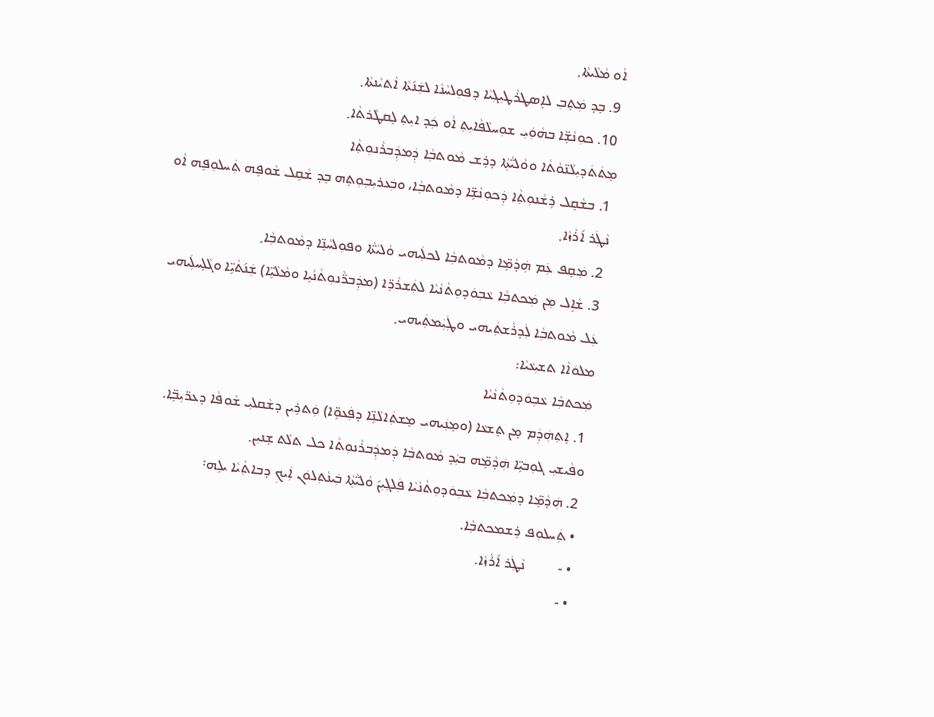ܐܵܘ ܡܵܠܵܝܬܵܐ܂
 9. ܒܸܕ ܡܲܬܸܒܼ ܠܐܸܣܛܪܵܛܝܼܓܼܝܵܐ ܕܦܘܼܠܚܵܢܵܐ ܠܫܲܢ݇ܬܵܐ ܐܵܬܝܵܢܬܵܐ܂
 10. ܟܘܼܢܵܫܹ̈ܐ ܒܗܵܘܲܝܼ ܫܘܼܚܠܵܦܵܐܝܼܬ݂ ܐܵܘ ܟܲܕ ܐܝܼܬ݂ ܠܸܩܛܵܪܬܵܐ܂
ܡܸܬܿܬܿܕܝܼܠܵܢ̈ܘܵܬܵܐ ܘܘܵܠܝ̈ܵܬ݂ܵܐ ܕܪܹܫ ܡܵܘܬܒܼܵܐ ܕܲܡܕܲܒܪܵܢܘܼܬ݂ܵܐ
 1. ܒܫܵܩܸܠ ܪܹܫܵܢܘܼܬ݂ܵܐ ܕܲܟܘܼܢܵܫܹ̈ܐ ܕܡܵܘܬܒܼܵܐ، ܘܒܲܥܪܝܼܒܼܘܼܬܹܗ ܒܸܕ ܫܵܩܹܠ ܫܵܘܦܹܗ ܬܲܚܠܘܼܦܹܗ ܐܵܘ ܢܵܛܲܪ ܐ݇ܪܵܙܵܐ܂
 2. ܡܲܩܸܦ ܥܲܡ ܗܲܕܵܡܹ̈ܐ ܕܡܵܘܬܒܼܵܐ ܠܟܠܲܝܗܝ ܘܵܠܝܵܬ̈ܵܐ ܘܦܘܼܠܚܵܢܹ̈ܐ ܕܡܵܘܬܒܼܵܐ܂
 3. ܫܵܐܹܠ ܡܼܢ ܡܲܟܬܒܼܵܐ ܥܵܒܼܘܿܕܘܼܬܵܢܵܝܵܐ ܠܬܲܫܪܵܪܹ̈ܐ (ܡܕܲܒܪ̈ܵܢܘܼܬܵܢܵܝܹܐ ܘܡܵܠܵܝܹ̈ܐ) ܫܲܢ݇ܬܵܝܹ̈ܐ ܘܓܵܠܸܚܠܲܝܗܝ ܥܲܠ ܡܵܘܬܒܼܵܐ ܠܲܕܪܵܫܬܲܝܗܝ ܘܛܲܝܲܡܬܲܝܗܝ܂
ܡܠܘܿܐܵܐ ܬܫܝܼܥܵܝܵܐ:
ܡܲܟܬܒܼܵܐ ܥܵܒܼܘܿܕܘܼܬܵܢܵܝܵܐ
 1. ܐܸܬ݂ܗܲܕܲܡ ܡ̣ܢ ܬܸܫܥܵܐ (ܘܡܸܢܲܝܗܝ ܡܸܫܬܲܐܠܵܢܹ̈ܐ ܕܦܲܥܘܹ̈ܐ) ܘܲܬܪܹܝܢ ܕܫܵܩܠܝܼ ܫܵܘܦܵܐ ܕܥܪ̈ܝܼܒ݂ܹ̈ܐ. ܘܦܵܝܫܝܼ ܓܘܼܒܝܹ̈ܐ ܗܲܕܵܡܹ̈ܗ ܒܝܲܕ ܡܵܘܬܒܼܵܐ ܕܲܡܕܲܒܪܵܢܘܼܬܵܐ ܟܠ ܬܠܵܬ ܫܸܢܝܼܢ܂
 2. ܗܲܕܵܡܹ̈ܐ ܕܡܲܟܬܒܼܵܐ ܥܵܒܼܘܿܕܘܼܬܵܢܵܝܵܐ ܦܲܠܓ݂ܝܼܢ݇ ܘܵܠܝ̈ܵܬ݂ܵܐ ܒܲܝܢܵܬ݂ܠܘܿܢ ܐܲܝܟܼ ܕܒܐܬ݂ܵܝܵܐ ܝܠܹܗ܃
 • ܬܲܚܠܘܼܦ ܪܹܫܡܟܬܒ݂ܵܐ.
 • -         ܢܵܛܲܪ ܐ݇ܪܵܙܵܐ.
 • -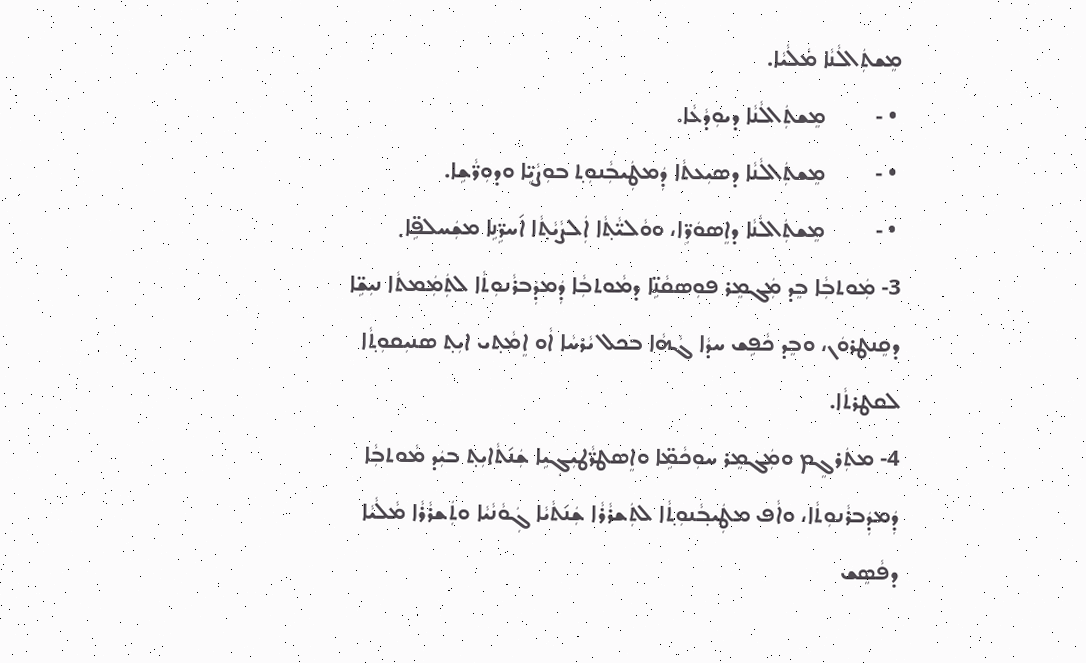ܡܸܫܬܲܐܠܵܢܵܐ ܡܵܠܵܝܵܐ.
 • -         ܡܸܫܬܲܐܠܵܢܵܐ ܕܝܘܼܕܵܥܵܐ.
 • -         ܡܸܫܬܲܐܠܵܢܵܐ ܕܣܝܼܥܬܵܐ ܕܲܡܛܲܝܒܼܵܢܘܼܬ݂ ܒܘܼܨܵܝܹ̈ܐ ܘܕܘܼܪ̈ܵܫܹܐ.
 • -         ܡܸܫܬܲܐܠܵܢܵܐ ܕܐܸܣܘܿܪܹ̈ܐ، ܘܘܵܠܝ̈ܵܬ݂ܵܐ ܐܲܠܨܵܝܵܬ݂ܵܐ ܐ݇ܚܪܹ̈ܢܹܐ ܡܫܲܚܠܦܹ̈ܐ܂
3- ܡܲܘܬܒܼܵܐ ܒܸܕ ܡܲܓܡܸܪ ܦܘܼܣܩܵܢܹ̈ܐ ܕܡܵܘܬܒܼܵܐ ܕܲܡܕܲܒܪܵܢܘܼܬܵܐ ܠܬܲܡܲܡܬܵܐ ܢܝܼܫܹ̈ܐ ܕܩܸܢܛܪܘܿܢ، ܘܒܸܕ ܟܵܦܹܫ ܚܕܵܐ ܓܵܗܵܐ ܒܟܠ ܝܵܪܚܵܐ ܐܵܘ ܐܸܡܵܬ݂ܝ ܐܝܼܬ݂ ܣܢܝܼܩܘܼܬ݂ܵܐ ܠܩܛܪܬܵܐ.
4- ܡܬܲܪܓܸܡ ܘܡܲܓܡܸܪ ܚܘܼܟܵܡܹ̈ܐ ܘܐܸܣܛܪ̈ܵܛܝܼܓܼܝܹܐ ܫܲܢ݇ܬܵܐܝܼܬ݂ ܒܝܲܕ ܡܵܘܬܒܼܵܐ ܕܲܡܕܲܒܪܵܢܘܼܬܵܐ، ܘܐܵܦ ܡܛܲܝܒ݂ܵܢܘܼܬ݂ܵܐ ܠܬܲܫܪܵܪܵܐ ܫܲܢ݇ܬܵܝܵܐ ܓܲܘܵܢܵܝܵܐ ܘܬܲܫܪܵܪܵܐ ܡܵܠܵܝܵܐ ܕܦܵܣܸܫ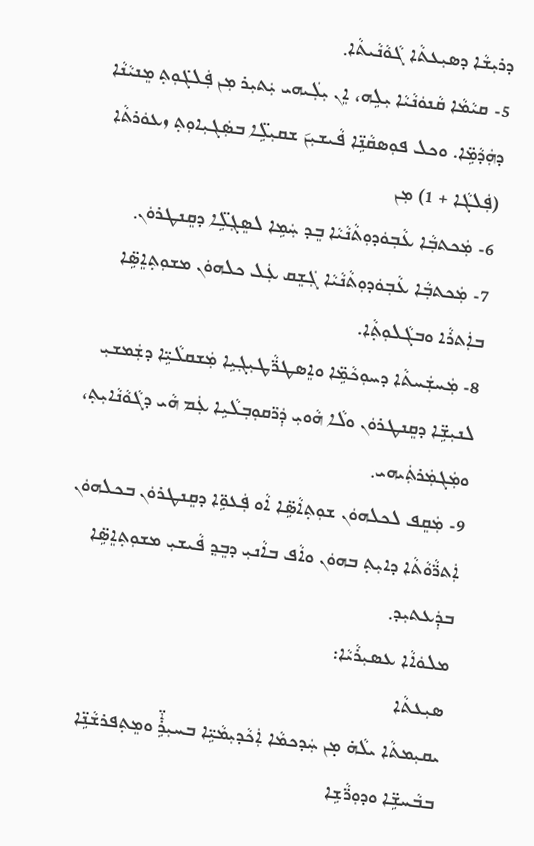ܕܪܝܼܫܵܐ ܕܣܝܼܥܬܵܐ ܓܵܘܵܢܵܝܬܵܐ܂
5- ܩܝܵܡܵܐ ܩܵܢܘܿܢܵܝܵܐ ܝܼܠܹܗ، ܐܸܢ ܝܼܠܲܝܗܝ ܝܲܬܝܼܪ ܡܼܢ ܦܲܠܓ̇ܘܼܬ݂ ܡܸܢܝܵܢܵܐ ܕܗܲܕܵܡܹ̈ܐ. ܘܟܠ ܦܘܼܣܩܵܢܹ̈ܐ ܦܵܝܫܝܼܢ݇ ܫܩܝܼܠܹ̈ܐ ܒܣܲܓܝܼܐܘܼܬ݂ ܙܥܘܿܪܬܵܐ (ܦܲܠܓܵܐ + 1) ܡܼܢ
6- ܡܲܟܬܒܼܵܐ ܥܵܒܼܘܿܕܘܼܬܵܢܵܝܵܐ ܒܸܕ ܚܲܡܹܐ ܠܣܸܓܼܠܹ̈ܐ ܕܩܸܢܛܪܘܿܢ܂
7- ܡܲܟܬܒܼܵܐ ܥܵܒܼܘܿܕܘܼܬܵܢܵܝܵܐ ܓܲܫܸܩ ܥܲܠ ܟܠܗܘܿܢ ܡܫܘܼܬ݂ܐܸܣܹ̈ܐ ܒܐܲܬܪܵܐ ܘܒܓܵܠܘܼܬ݂ܵܐ.
8- ܡܲܚܫܲܚܬܵܐ ܕܚܘܼܟܵܡܹ̈ܐ ܘܐܸܣܛܪ̈ܵܛܝܼܓܼܝܹܐ ܡܲܫܩܠܵܝܹ̈ܐ ܕܫܲܡܫܝܼ ܠܢܝܼܫܹ̈ܐ ܕܩܸܢܛܪܘܿܢ ܘܠܵܐ ܗܵܘܝܼ ܕܲܪ̈ܩܘܼܒܼܠܵܝܹܐ ܥܲܡ ܗܵܝ ܕܓܵܘܵܢܵܐܝܼܬ݂، ܘܡܲܓܡܲܪܬܲܝܗܝ܂
9- ܡܲܩܸܦ ܠܟܠܗܘܿܢ ܫܘܼܬ݂ܐܵܣܹ̈ܐ ܐܵܘ ܦܲܥܘܹ̈ܐ ܕܩܸܢܛܪܘܿܢ ܒܟܠܗܘܿܢ ܐܲܬܪ̈ܵܘܵܬܵܐ ܕܐܝܼܬ݂ ܒܗܘܿܢ ܘܐܵܦ ܒܐܵܢܝܼ ܕܒܸܕ݂ ܦܵܝܫܝܼ ܡܫܘܼܬ݂ܐܸܣܹ̈ܐ ܒܕܲܥܬܝܼܕ܂
ܡܠܘܿܐܵܐ ܥܣܝܼܪܵܝܵܐ:
ܣܝܼܥܬܵܐ
ܝܩܝܼܡܬܵܐ ܝܠܵܗ̇ ܡ̣ܢ ܚܲܕܟܡܵܐ ܐܲܟܵܕܝܼܡܵܝܹ̈ܐ ܒܚܝܼܪܑܹ̈ ܘܡܸܬ݂ܦܪܫܵܢܹ̈ܐ ܒܒܵܚܫܹ̈ܐ ܘܕܘܼܪ̈ܵܫܹܐ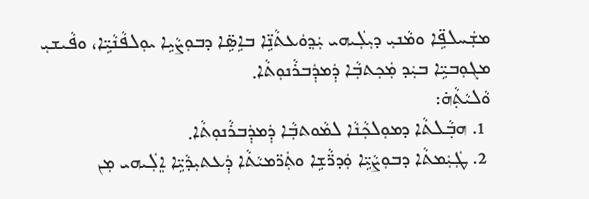ܡܫܲܚܠܦܹ̈ܐ ܘܡܵܢܝܼ ܕܝܼܠܲܝܗܝ ܝܲܕ݂ܘܿܥܬܵܢܹ̈ܐ ܒܐܹܣܹ̈ܐ ܕܒܘܼܨܵܝܹܐ ܝܘܼܠܦܵܢܵܝܹ̈ܐ، ܘܦܵܝܫܝܼ ܡܓܘܼܒܝܹ̈ܐ ܒܝܲܕ ܡܲܟ݂ܬܒܼܵܐ ܕܲܡܕܲܒܪܵܢܘܼܬܵܐ܂
ܘܵܠܝܵܬ݂ܵܗ̇:
 1. ܗܒ݂ܵܠܬܵܐ ܕܡܘܼܠܟ݂ܵܢܵܐ ܠܡܵܘܬܒܼܵܐ ܕܲܡܕܲܒܪܵܢܘܼܬܵܐ܂
 2. ܛܲܝܲܡܬܵܐ ܕܒܘܼܨܵܝܹ̈ܐ ܘܲܕܪ̈ܵܫܹܐ ܘܬܲܪ̈ܡܝܵܬܵܐ ܕܲܥܬܝܼܕܵܝܹ̈ܐ ܐܸܠܲܝܗܝ ܡܼܢ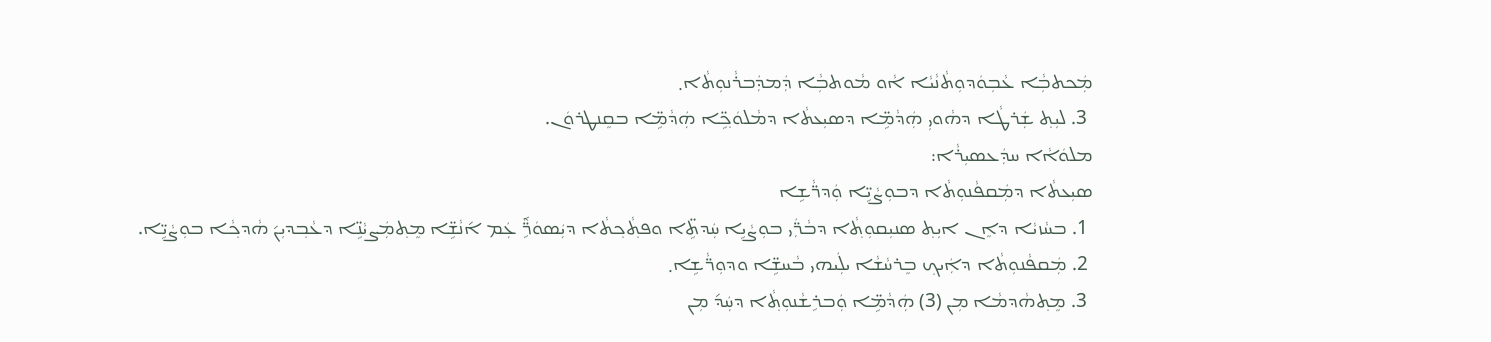ܡܲܟܬܒܼܵܐ ܥܵܒܼܘܿܕܘܼܬܵܢܵܝܵܐ ܐܵܘ ܡܵܘܬܒܼܵܐ ܕܲܡܕܲܒܪܵܢܘܼܬܵܐ܂
 3. ܠܝܼܬ݂ ܫܲܪܛܵܐ ܕܗܵܘܝܼ ܗܲܕܵܡܹ̈ܐ ܕܣܝܼܥܬܵܐ ܕܡܵܠܘܿܟ݂ܹ̈ܐ ܗܲܕܵܡܹ̈ܐ ܒܩܸܢܛܪܘܿܢ.
ܡܠܘܿܐܵܐ ܚܕܲܥܣܝܼܪܵܐ:
ܣܝܼܥܬܵܐ ܕܡܲܩܦܵܢܘܼܬܵܐ ܕܒܘܼܨܵܝܹ̈ܐ ܘܲܕܪ̈ܵܫܹܐ
 1. ܒܚܵܙܝܵܐ ܕܐܸܢ ܐܝܼܬ݂ ܣܢܝܼܩܘܼܬ݂ܵܐ ܕܒܵܪ̈ܲܝ ܒܘܼܨܵܝܹܐ ܚܲܕܬܹ̈ܐ ܘܦܬ݂ܵܟ݂ܬܵܐ ܕܝܲܣܘܿܪܑܹ̈ ܥܲܡ ܐ݇ܢܵܫܹ̈ܐ ܡܸܬ݂ܡܲܨܝܵܢܹ̈ܐ ܕܥܵܒ݂ܕܝܼܢ݇ ܗܵܕܟ݂ܵܐ ܒܘܼܨܵܝܹ̈ܐ.
 2. ܡܲܩܦܵܢܘܼܬܵܐ ܕܐܲܝܟ݂ ܒܸܪܚܵܫܵܐ ܝܠܲܝܗܝ ܒܵܚܫܹ̈ܐ ܘܕܘܼܪ̈ܵܫܹܐ܂
 3. ܡܸܬ݂ܗܵܕܡܵܐ ܡܼܢ (3) ܗܲܕܵܡܹ̈ܐ ܘܲܒܪܹܫܵܢܘܼܬ݂ܵܐ ܕܚܲܕ݇ ܡܼܢ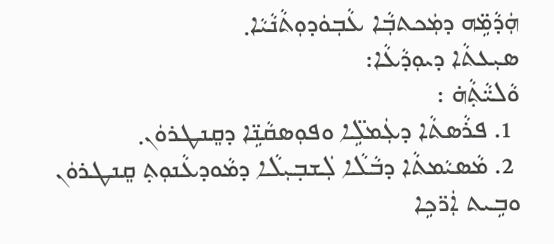ܗܲܕܵܡܹ̈ܗ ܕܡܲܟܬܒܼܵܐ ܥܵܒܼܘܿܕܘܼܬܵܢܵܝܵܐ܂
ܣܝܼܥܬܵܐ ܕܝܘܼܕܵܥܵܐ:
ܘܵܠܝ̈ܵܬ݂ܵܗ̇ :
 1. ܦܪܵܣܬܵܐ ܕܥܲܡܠܹ̈ܐ ܘܦܘܼܣܩܵܢܹ̈ܐ ܕܩܸܢܛܪܘܿܢ܂
 2. ܡܵܣܝܵܡܬܵܐ ܕܒܵܠܵܐ ܠܲܫܒ݂ܝܼܠܵܐ ܕܡܵܘܕܥܵܢܘܼܬ݂ ܩܸܢܛܪܘܿܢ ܘܒܹܝܬ ܐܲܪ̈ܟܹܐ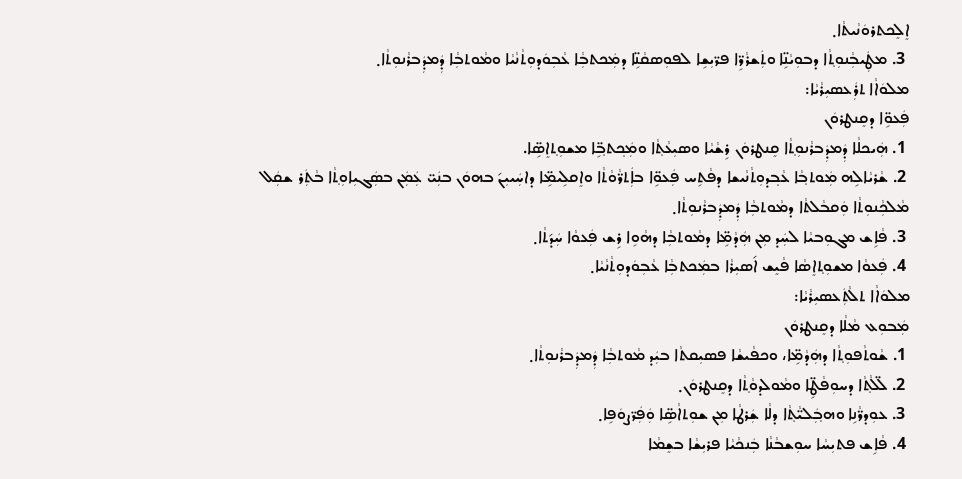ܐܸܠܸܟܬܪܘܿܢܵܝܬܵܐ܂
 3. ܡܛܲܝܒܼܵܢܘܼܬ݂ܵܐ ܕܒܘܼܝܵܢܹ̈ܐ ܘܬܲܫܪܵܪܹ̈ܐ ܦܪ̈ܝܼܫܹܐ ܠܦܘܼܣܩܵܢܹ̈ܐ ܕܡܲܟܬܒܼܵܐ ܥܵܒܼܘܿܕܘܼܬܵܢܵܝܵܐ ܘܡܵܘܬܒܼܵܐ ܕܲܡܕܲܒܪܵܢܘܼܬܵܐ܂
ܡܠܘܿܐܵܐ ܬܪܲܥܣܝܼܪܵܝܵܐ:
ܦܲܥܘܹ̈ܐ ܕܩܸܢܛܪܘܿܢ
 1. ܗܲܝܟܠܵܐ ܕܲܡܕܲܒܪܵܢܘܼܬ݂ܵܐ ܩܸܢܛܪܘܿܢ ܪܹܫܵܝܵܐ ܘܣܝܼܥܵܬ݂ܵܐ ܘܡܲܟ݂ܬܒ݂ܹ̈ܐ ܡܫܘܼܬ݂ܐܸܣܹ̈ܐ.
 2. ܫܵܪܝܵܐܠܹܗ ܡܲܘܬܒ݂ܵܐ ܥܵܒ݂ܕܘܼܬܵܢܵܝܫܐ ܕܦܵܬܹܚ ܦܲܥܘܹ̈ܐ ܒܐܲܬܪ̈ܵܘܵܬܵܐ ܘܐܸܩܠܹܝܡܹ̈ܐ ܕܐܚܲܝܝܼܢ݇ ܒܗܘܿܢ ܒܢܲܝ̈ ܥܲܡܲܢ ܒܣܲܓܝܼܐܘܼܬ݂ܵܐ ܒܵܬܲܪ ܫܩܲܠ ܡܵܠܟܼܵܢܘܼܬܵܐ ܘܲܩܒܵܠܬܵܐ ܕܡܵܘܬܒܼܵܐ ܕܲܡܕܲܒܪܵܢܘܼܬܵܐ܂
 3. ܦܵܐܹܫ ܡܓܘܼܒܝܵܐ ܠܚܲܕ ܡܼܢ ܗܲܕܵܡܹ̈ܐ ܕܡܵܘܬܒܼܵܐ ܕܗܵܘܹܐ ܪܹܫ ܦܲܥܘܵܐ ܚܲܕ݇ܬܵܐ܂
 4. ܦܲܥܘܵܐ ܡܫܘܼܬ݂ܐܸܣܵܐ ܦܵܝܸܫ ܐ݇ܣܝܼܪܵܐ ܒܡܲܟܬܒܼܵܐ ܥܵܒܼܘܿܕܘܼܬܵܢܵܝܵܐ܂
ܡܠܘܿܐܵܐ ܬܠܵܬܲܥܣܝܼܪܵܝܵܐ:
ܡܲܒܘܼܥ ܡܵܠܵܐ ܕܩܸܢܛܪܘܿܢ
 1. ܫܵܘܬܵܦܘܼܬ݂ܵܐ ܕܗܲܕܵܡܹ̈ܐ، ܘܟܦܵܝܫܵܐ ܦܣܝܼܩܬܵܐ ܒܝܲܕ ܡܵܘܬܒܼܵܐ ܕܲܡܕܲܒܪܵܢܘܼܬܵܐ܂
 2. ܠ̈ܠܵܬ݂ܵܐ ܕܚܘܼܦܵܛܹ̈ܐ ܘܡܵܘܠܕܘܵܬ݂ܵܐ ܕܩܸܢܛܪܘܿܢ܂
 3. ܥܘܼܕܪ̈ܵܢܹܐ ܘܗܒ݂ܲܠܝ̈ܵܬ݂ܵܐ ܕܠܵܐ ܫܲܪܛܵܐ ܡܼܢ ܫܘܼܬܐܵܣܹ̈ܐ ܘܲܦܲܪ̈ܨܘܿܦܹܐ܂
 4. ܦܵܐܹܫ ܦܬܝܼܚܵܐ ܚܘܼܫܒܵܢܵܐ ܒܲܢܟܵܝܵܐ ܦܪܝܼܫܵܐ ܒܫܸܡܵܐ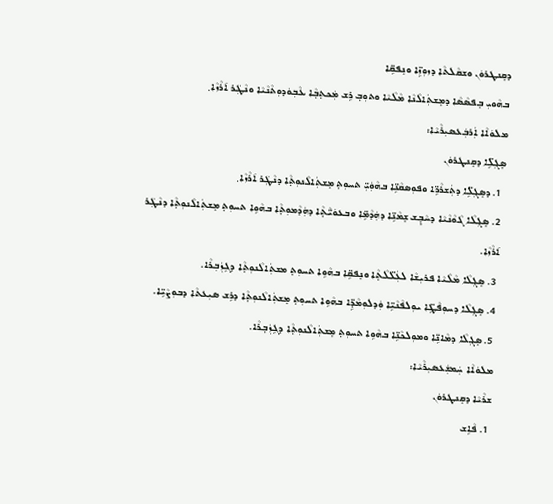ܕܩܸܢܛܪܘܿܢ ܘܫܩܵܠܬܵܐ ܕܙܘܼܙܹ̈ܐ ܘܢܸܦܩܹ̈ܐ
ܒܗܵܘܝܼ ܒܸܦܣܵܣܵܐ ܕܡܸܫܬܲܐܠܵܢܵܐ ܡܵܠܵܝܵܐ ܘܬܘܼܒ݂ ܪܹܫ ܡܲܟܬ݂ܒ݂ܵܐ ܥܵܒܼܘܿܕܘܼܬܵܢܵܝܵܐ ܘܢܵܛܲܪ ܐ݇ܪܵܙܵܐ܂
ܡܠܘܿܐܵܐ ܐܲܪܒܲܥܣܝܼܪܵܝܵܐ:
ܣܸܓܼܠܹ̈ܐ ܕܩܸܢܛܪܘܿܢ
 1. ܕܣܸܓܼܠܹ̈ܐ ܕܬܲܫܪܵܪܹ̈ܐ ܘܦܘܼܣܩܵܢܹ̈ܐ ܒܗܵܘܲܝܼ̈ ܬܚܘܼܬ݂ ܡܸܫܬܲܐܠܵܢܘܼܬ݂ܵܐ ܕܢܵܛܲܪ ܐ݇ܪܵܙܵܐ܂
 2. ܣܸܓܼܠܵܐ ܓܵܘܵܢܵܝܵܐ ܕܚܵܒ݂ܸܫ ܫܸܡܵܢܹ̈ܐ ܕܗܲܕܵܡܹ̈ܐ ܘܒܥܘܿܝ̈ܵܬ݂ܵܐ ܕܗܲܕܵܡܘܼܬ݂ܵܐ ܒܗܵܘܹܐ ܬܚܘܼܬ݂ ܡܸܫܬܲܐܠܵܢܘܼܬ݂ܵܐ ܕܢܵܛܲܪ ܐ݇ܪܵܙܵܐ.
 3. ܣܸܓܼܠܵܐ ܡܵܠܵܝܵܐ ܦܪܝܼܫܵܐ ܠܥܲܠ̈ܠܵܬ݂ܵܐ ܘܢܸܦܩܹ̈ܐ ܒܗܵܘܹܐ ܬܚܘܼܬ݂ ܡܫܬܲܐܠܵܢܘܼܬ݂ܵܐ ܕܓܹܙܲܒܼܪܵܐ.
 4. ܣܸܓܼܠܵܐ ܕܚܘܼܦܵܛܹ̈ܐ ܝܘܼܠܦܵܢܵܝܹ̈ܐ ܘܲܕܠܘܼܡܵܕܹ̈ܐ ܒܗܵܘܹܐ ܬܚܘܼܬ݂ ܡܸܫܬܲܐܠܵܢܘܼܬ݂ܵܐ ܕܪܹܫ ܣܝܼܥܬܵܐ ܕܒܘܼܨܵܝܹ̈ܐ.
 5. ܣܸܓܼܠܵܐ ܕܡܵܐܢܹ̈ܐ ܘܡܘܼܠܟܵܢܹ̈ܐ ܒܗܵܘܹܐ ܬܚܘܼܬ݂ ܡܸܫܬܲܐܠܵܢܘܼܬ݂ܵܐ ܕܓܹܙܲܒ݂ܪܵܐ.
ܡܠܘܿܐܵܐ ܚܲܡܫܲܥܣܝܼܪܵܝܵܐ:
ܫܪܵܝܵܐ ܕܩܸܢܛܪܘܿܢ
 1. ܦܵܐܹܫ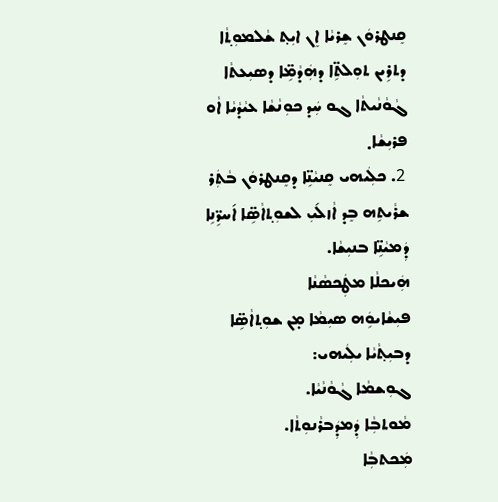ܩܸܢܛܪܘܿܢ ܫܸܪܝܵܐ ܐܸܢ ܐܝܼܬ݂ ܫܵܠܡܘܼܬ݂ܵܐ ܕܬܪܹܝܢ ܬܘܼܠܬܹ̈ܐ ܕܗܲܕܵܡܹ̈ܐ ܕܣܝܼܥܬܵܐ ܓܵܘܵܢܵܝܬܵܐ ܓܘ ܚܲܕ ܟܘܼܢܵܫܵܐ ܥܝܵܕܵܝܵܐ ܐܵܘ ܦܪܝܼܫܵܐ܂
 2. ܟܠܲܝܗܝ ܩܸܢܝܵܢܹ̈ܐ ܕܩܸܢܛܪܘܿܢ ܒܵܬܲܪ ܫܪܵܝܬܹܗ ܒܸܕ ܐܵܙܠ݇ܝܼ ܠܫܘܼܬ݂ܐܵܣܹ̈ܐ ܐ݇ܚܪܹ̈ܢܹܐ ܕܲܡܝܵܢܹ̈ܐ ܒܢܝܼܫܵܐ.
ܗܲܝܟܠܵܐ ܡܛܲܟܣܵܢܵܐ
ܦܝܼܫܵܐܝܘܹܿܗ ܣܝܼܡܵܐ ܡ̣ܢ ܫܘܼܬ݂ܐܵܣܹ̈ܐ ܕܒܝܼܬ݂ܵܝܵܐ ܝܠܲܝܗܝ:
ܓܘܼܫܡܵܐ ܓܵܘܵܢܵܝܵܐ.
ܡܵܘܬܒܼܵܐ ܕܲܡܕܲܒܪܵܢܘܼܬܵܐ.
ܡܲܟܬܒܼܵܐ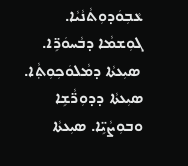ܥܵܒܼܘܿܕܘܼܬܵܢܵܝܵܐ.
ܓܘܼܫܡܵܐ ܕܒܵܚܘܿܪܹ̈ܐ.
 ܣܝܼܥܬܵܐ ܕܡܵܠܘܿܟܼܘܼܬ݂ܵܐ.
ܣܝܼܥܬܵܐ ܕܕܘܼܪ̈ܵܫܹܐ ܘܒܘܼܨܵܝܹ̈ܐ. ܣܝܼܥܬܵܐ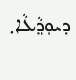ܕܝܘܼܕ݂ܵܥܵܐ܂